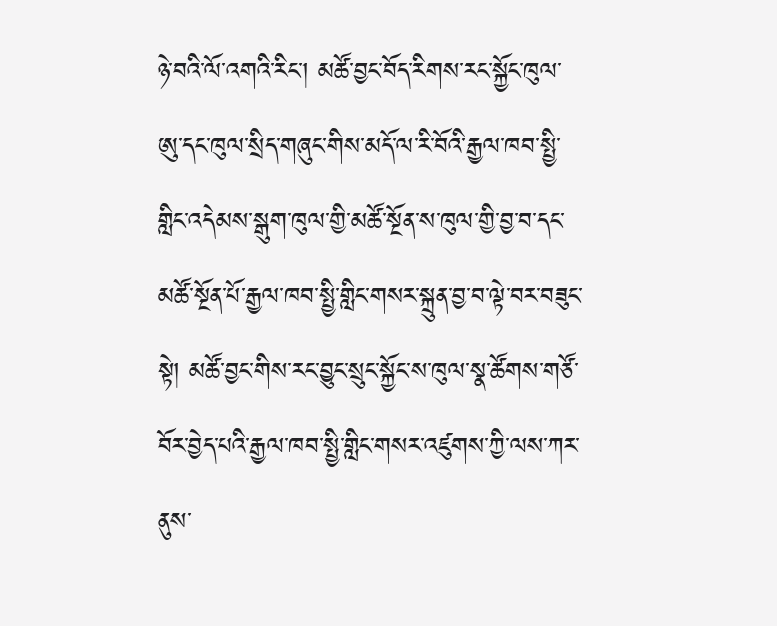ཉེ་བའི་ལོ་འགའི་རིང་། མཚོ་བྱང་བོད་རིགས་རང་སྐྱོང་ཁུལ་ཨུ་དང་ཁུལ་སྲིད་གཞུང་གིས་མདོ་ལ་རི་བོའི་རྒྱལ་ཁབ་སྤྱི་གླིང་འདེམས་སྒུག་ཁུལ་གྱི་མཚོ་སྔོན་ས་ཁུལ་གྱི་བྱ་བ་དང་མཚོ་སྔོན་པོ་རྒྱལ་ཁབ་སྤྱི་གླིང་གསར་སྐྲུན་བྱ་བ་ལྟེ་བར་བཟུང་སྟེ། མཚོ་བྱང་གིས་རང་བྱུང་སྲུང་སྐྱོང་ས་ཁུལ་སྣ་ཚོགས་གཙོ་བོར་བྱེད་པའི་རྒྱལ་ཁབ་སྤྱི་གླིང་གསར་འཛུགས་ཀྱི་ལས་ཀར་ནུས་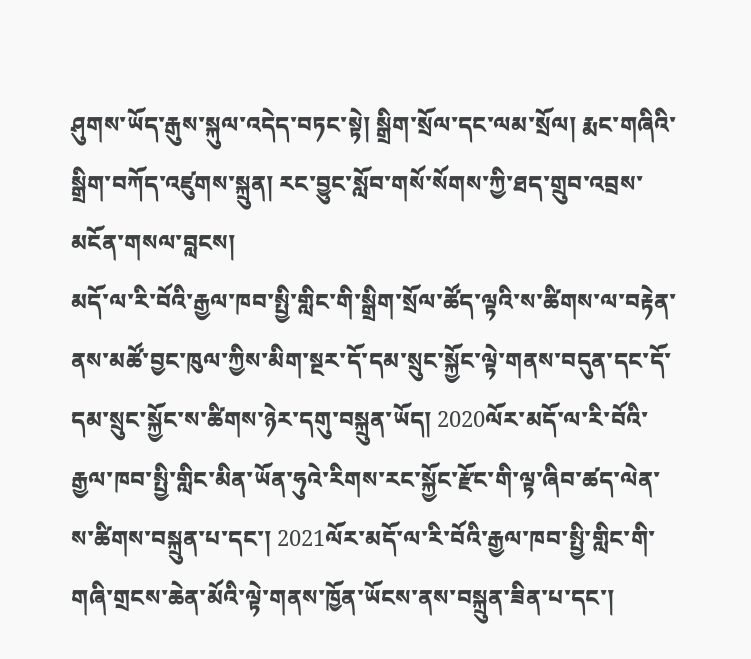ཤུགས་ཡོད་རྒུས་སྐུལ་འདེད་བཏང་སྟེ། སྒྲིག་སྲོལ་དང་ལམ་སྲོལ། རྨང་གཞིའི་སྒྲིག་བཀོད་འཛུགས་སྐྲུན། རང་བྱུང་སློབ་གསོ་སོགས་ཀྱི་ཐད་གྲུབ་འབྲས་མངོན་གསལ་བླངས།
མདོ་ལ་རི་བོའི་རྒྱལ་ཁབ་སྤྱི་གླིང་གི་སྒྲིག་སྲོལ་ཚོད་ལྟའི་ས་ཚིགས་ལ་བརྟེན་ནས་མཚོ་བྱང་ཁུལ་ཀྱིས་མིག་སྔར་དོ་དམ་སྲུང་སྐྱོང་ལྟེ་གནས་བདུན་དང་དོ་དམ་སྲུང་སྐྱོང་ས་ཚིགས་ཉེར་དགུ་བསྐྲུན་ཡོད། 2020ལོར་མདོ་ལ་རི་བོའི་རྒྱལ་ཁབ་སྤྱི་གླིང་མིན་ཡོན་ཧུའེ་རིགས་རང་སྐྱོང་རྫོང་གི་ལྟ་ཞིབ་ཚད་ལེན་ས་ཚིགས་བསྐྲུན་པ་དང་། 2021ལོར་མདོ་ལ་རི་བོའི་རྒྱལ་ཁབ་སྤྱི་གླིང་གི་གཞི་གྲངས་ཆེན་མོའི་ལྟེ་གནས་ཁྱོན་ཡོངས་ནས་བསྐྲུན་ཟིན་པ་དང་།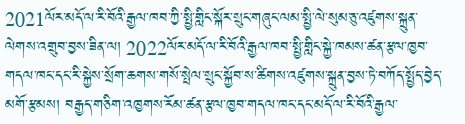2021ལོར་མདོ་ལ་རི་བོའི་རྒྱལ་ཁབ་ཀྱི་སྤྱི་གླིང་སྐོར་སྲུང་གཞུང་ལམ་སྤྱི་ལེ་སུམ་ཅུ་འཛུགས་སྐྲུན་ལེགས་འགྲུབ་བྱས་ཟིན་ལ། 2022ལོར་མདོ་ལ་རི་བོའི་རྒྱལ་ཁབ་སྤྱི་གླིང་སྐྱེ་ཁམས་ཚན་རྩལ་ཁྱབ་གདལ་ཁང་དང་རི་སྐྱེས་སྲོག་ཆགས་གསོ་སྤེལ་སྲུང་སྐྱོབ་ས་ཚིགས་འཛུགས་སྐྲུན་བྱས་ཏེ་བཀོད་སྤྱོད་བྱེད་མགོ་རྩམས། བརྒྱད་གཅིག་འཁྱགས་རོམ་ཚན་རྩལ་ཁྱབ་གདལ་ཁང་དང་མདོ་ལ་རི་བོའི་རྒྱལ་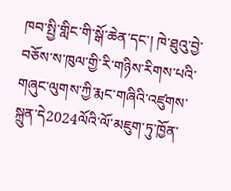ཁབ་སྤྱི་གླིང་གི་སྒོ་ཆེན་དང་། ཁེ་ཐུའུ་བྱེ་བཅོས་ས་ཁུལ་གྱི་རི་གཉིས་རིགས་པའི་གཞུང་ལུགས་ཀྱི་རྨང་གཞིའི་འཛུགས་སྐྲུན་དེ2024ལོའི་ལོ་མཇུག་ཏུ་ཁྱོན་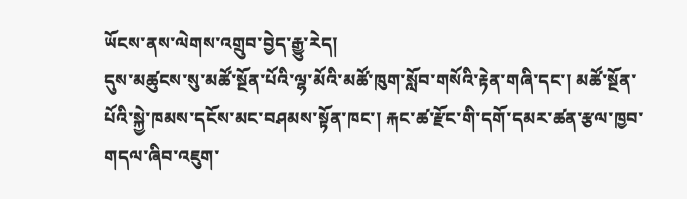ཡོངས་ནས་ལེགས་འགྲུབ་བྱེད་རྒྱུ་རེད།
དུས་མཚུངས་སུ་མཚོ་སྔོན་པོའི་ལྷ་མོའི་མཚོ་ཁུག་སློབ་གསོའི་རྟེན་གཞི་དང་། མཚོ་སྔོན་པོའི་སྐྱེ་ཁམས་དངོས་མང་བཤམས་སྟོན་ཁང་། རྐང་ཚ་རྫོང་གི་དགོ་དམར་ཚན་རྩལ་ཁྱབ་གདལ་ཞིབ་འཇུག་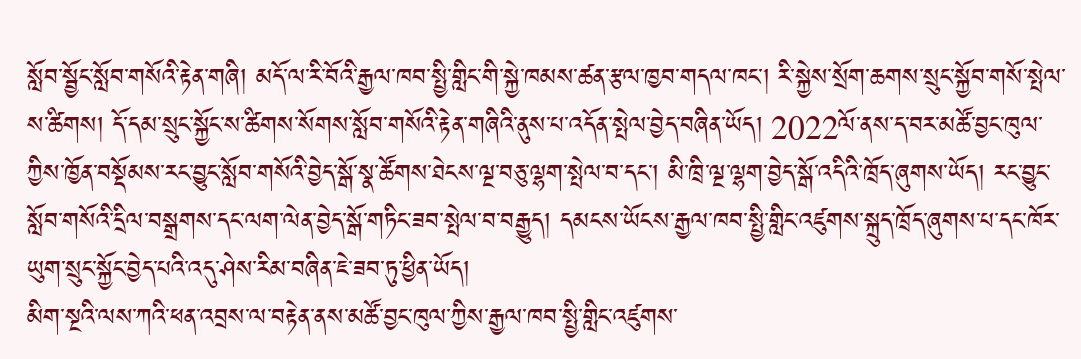སློབ་སྦྱོང་སློབ་གསོའི་རྟེན་གཞི། མདོ་ལ་རི་བོའི་རྒྱལ་ཁབ་སྤྱི་གླིང་གི་སྐྱེ་ཁམས་ཚན་རྩལ་ཁྱབ་གདལ་ཁང་། རི་སྐྱེས་སྲོག་ཆགས་སྲུང་སྐྱོབ་གསོ་སྤེལ་ས་ཚིགས། དོ་དམ་སྲུང་སྐྱོང་ས་ཚིགས་སོགས་སློབ་གསོའི་རྟེན་གཞིའི་ནུས་པ་འདོན་སྤེལ་བྱེད་བཞིན་ཡོད། 2022ལོ་ནས་ད་བར་མཚོ་བྱང་ཁུལ་ཀྱིས་ཁྱོན་བསྡོམས་རང་བྱུང་སློབ་གསོའི་བྱེད་སྒོ་སྣ་ཚོགས་ཐེངས་ལྔ་བཅུ་ལྷག་སྤེལ་བ་དང་། མི་ཁྲི་ལྔ་ལྷག་བྱེད་སྒོ་འདིའི་ཁྲོད་ཞུགས་ཡོད། རང་བྱུང་སློབ་གསོའི་དྲིལ་བསྒྲགས་དང་ལག་ལེན་བྱེད་སྒོ་གཏིང་ཟབ་སྤེལ་བ་བརྒྱུད། དམངས་ཡོངས་རྒྱལ་ཁབ་སྤྱི་གླིང་འཛུགས་སྐྲུད་ཁྲོད་ཞུགས་པ་དང་ཁོར་ཡུག་སྲུང་སྐྱོང་བྱེད་པའི་འདུ་ཤེས་རིམ་བཞིན་ཇེ་ཟབ་ཏུ་ཕྱིན་ཡོད།
མིག་སྔའི་ལས་ཀའི་ཕན་འབྲས་ལ་བརྟེན་ནས་མཚོ་བྱང་ཁུལ་ཀྱིས་རྒྱལ་ཁབ་སྤྱི་གླིང་འཛུགས་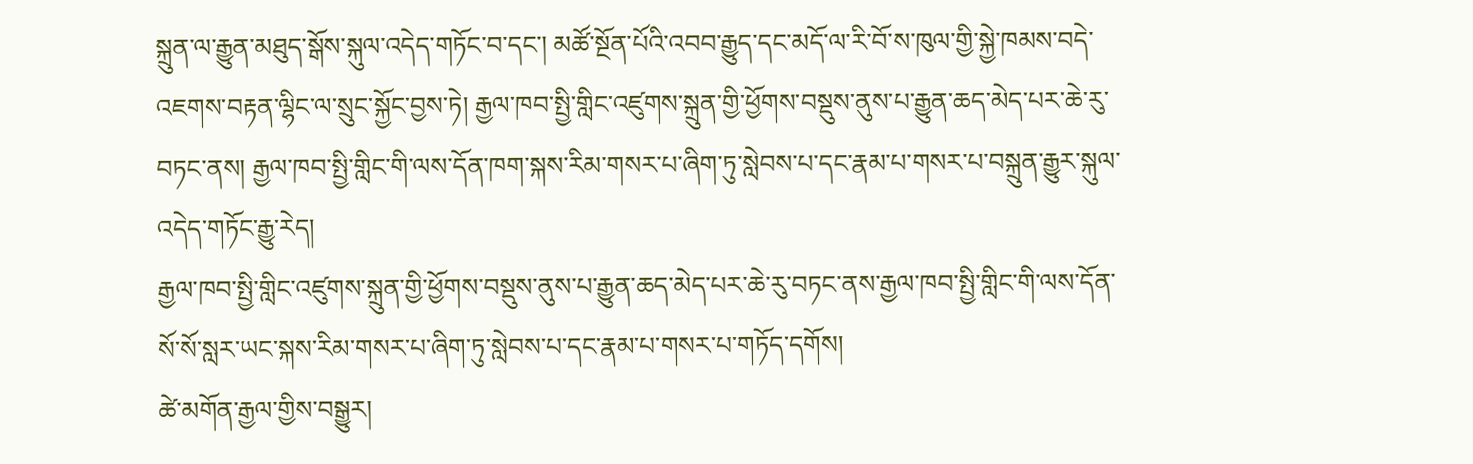སྐྲུན་ལ་རྒྱུན་མཐུད་སྒོས་སྐུལ་འདེད་གཏོང་བ་དང་། མཚོ་སྔོན་པོའི་འབབ་རྒྱུད་དང་མདོ་ལ་རི་བོ་ས་ཁུལ་གྱི་སྐྱེ་ཁམས་བདེ་འཇགས་བརྟན་ལྷིང་ལ་སྲུང་སྐྱོང་བྱས་ཏེ། རྒྱལ་ཁབ་སྤྱི་གླིང་འཛུགས་སྐྲུན་གྱི་ཕྱོགས་བསྡུས་ནུས་པ་རྒྱུན་ཆད་མེད་པར་ཆེ་རུ་བཏང་ནས། རྒྱལ་ཁབ་སྤྱི་གླིང་གི་ལས་དོན་ཁག་སྐས་རིམ་གསར་པ་ཞིག་ཏུ་སླེབས་པ་དང་རྣམ་པ་གསར་པ་བསྐྲུན་རྒྱུར་སྐུལ་འདེད་གཏོང་རྒྱུ་རེད།
རྒྱལ་ཁབ་སྤྱི་གླིང་འཛུགས་སྐྲུན་གྱི་ཕྱོགས་བསྡུས་ནུས་པ་རྒྱུན་ཆད་མེད་པར་ཆེ་རུ་བཏང་ནས་རྒྱལ་ཁབ་སྤྱི་གླིང་གི་ལས་དོན་སོ་སོ་སླར་ཡང་སྐས་རིམ་གསར་པ་ཞིག་ཏུ་སླེབས་པ་དང་རྣམ་པ་གསར་པ་གཏོད་དགོས།
ཚེ་མགོན་རྒྱལ་གྱིས་བསྒྱུར།